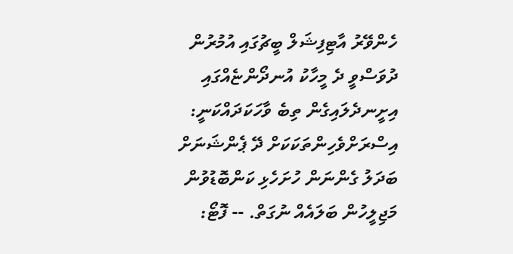ހެންވޭރު އާޓިފިޝަލް ބީޗުގައި އުމުރުން ދުވަސްވީ ދެ މީހާކު އުނދޯންޏެއްގައި އިށީނދެލައިގެން ތިބެ ވާހަކަދައްކަނީ: އިސްރަށްވެހިންތަކަކަށް ދޭ ޕެންޝަނަށް ބަދަލު ގެންނަން ހުށަހެޅި ކަންބޮޑުވުން މަޖިލީހުން ބަލައެއް ނުގަތް. -- ފޮޓޯ: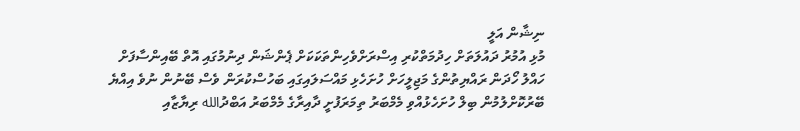ނިޝާން އަލީ
މުޅި އުމުރު ދައުލަތަށް ހިދުމަތްކުރި އިސްރަށްވެހިންތަކަކަށް ޕެންޝަން ދިނުމުގައި އޮތް ބޭއިންސާފަށް ހައްލު ހޯދަން ރައްޔިތުންގެ މަޖިލީހަށް ހުށަހެޅި މައްސަލައިގައި ބަހުސްކުރަން ވެސް ބޭނުން ނުވެ އިއްޔެ ބޭރުކޮށްލުމުން ބިލް ހުށަހެޅުއްވި މެމްބަރު ތިމަރަފުށީ ދާއިރާގެ މެމްބަރު އަބްދުالله ރިޔާޒާއި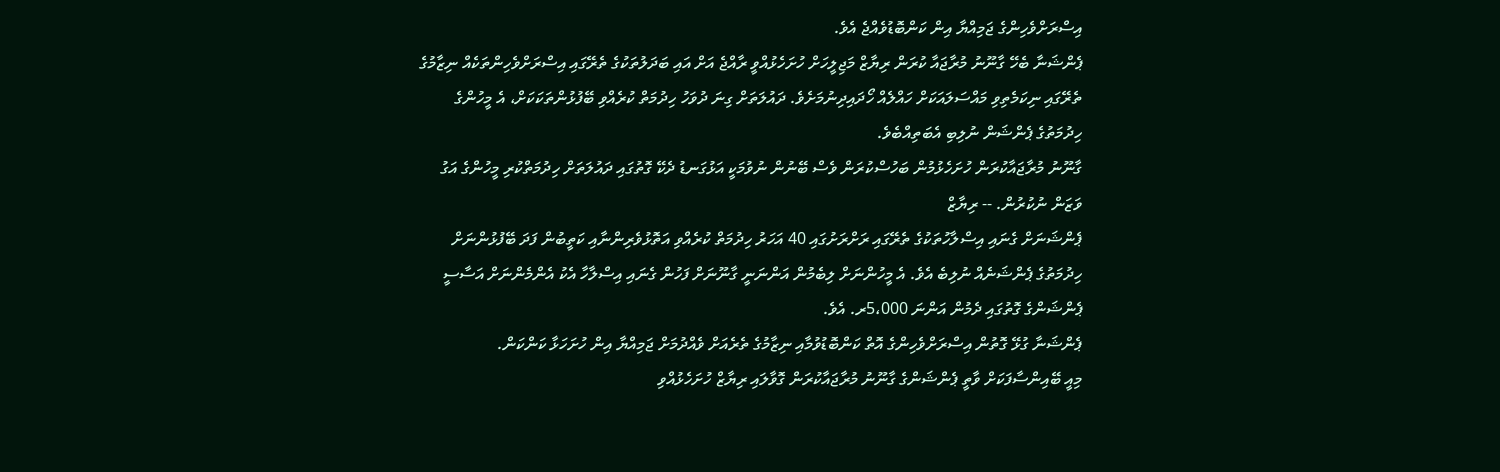އިސްރަށްވެހިންގެ ޖަމިއްޔާ އިން ކަންބޮޑުވެއްޖެ އެވެ.
ޕެންޝަނާ ބެހޭ ގާނޫނު މުރާޖައާ ކުރަން ރިޔާޒް މަޖިލީހަށް ހުށަހެޅުއްވީ ރާއްޖެ އަށް އައި ބަދަލުތަކުގެ ތެރޭގައި އިސްރަށްވެހިންތަކެއް ނިޒާމުގެ ތެރޭގައި ނިކަމެތިވި މައްސަލައަކަށް ހައްލެއް ހޯދައިދިނުމަށެވެ. ދައުލަތަށް ގިނަ ދުވަހު ހިދުމަތް ކުރެއްވި ބޭފުޅުންތަކަކަށް، އެ މީހުންގެ ހިދުމަތުގެ ޕެންޝަން ނުލިބި އެބަތިއްބެވެ.
ގާނޫނު މުރާޖައާކުރަން ހުށަހެޅުމުން ބަހުސްކުރަން ވެސް ބޭނުން ނުވުމަކީ އަޅުގަނޑު ދެކޭ ގޮތުގައި ދައުލަތަށް ހިދުމަތްކުރި މީހުންގެ އަގު ވަޒަން ނުކުރުން. -- ރިޔާޒް
ޕެންޝަނަށް ގެނައި އިސްލާހުތަކުގެ ތެރޭގައި ރަށްރަށުގައި 40 އަހަރު ހިދުމަތް ކުރެއްވި އަތޮޅުވެރިންނާއި ކަތީބުން ފަދަ ބޭފުޅުންނަށް ހިދުމަތުގެ ޕެންޝަނެއް ނުލިބެ އެވެ. އެ މީހުންނަށް ލިބެމުން އަންނަނީ ގާނޫނަށް ފަހުން ގެނައި އިސްލާހާ އެކު އެންމެންނަށް އަސާސީ ޕެންޝަންގެ ގޮތުގައި ދެމުން އަންނަ 5،000ރ. އެވެ.
ޕެންޝަނާ ގުޅޭ ގޮތުން އިސްރަށްވެހިންގެ އޮތް ކަންބޮޑުވުމާއި ނިޒާމުގެ ތެރެއަށް ވެއްދުމަށް ޖަމިއްޔާ އިން ހުށަހަޅާ ކަންކަން.
މިއީ ބޭއިންސާފަކަށް ވާތީ ޕެންޝަންގެ ގާނޫނު މުރާޖައާކުރަން ގޮވާލައި ރިޔާޒް ހުށަހެޅުއްވި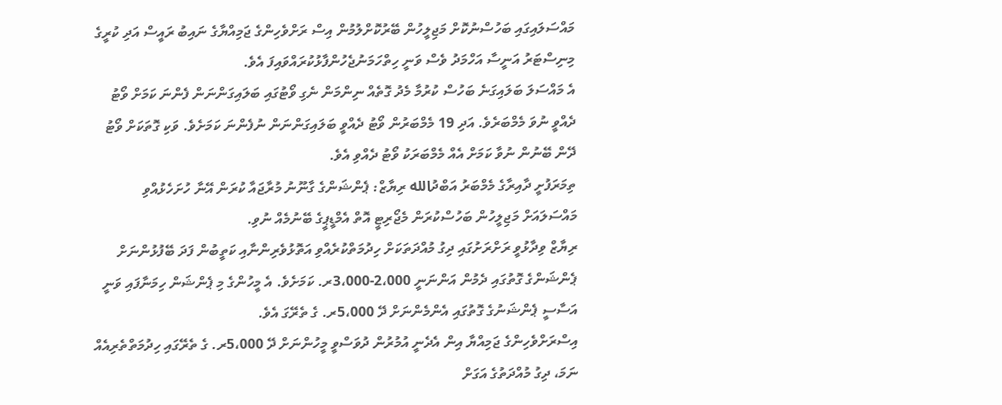މައްސަލައިގައި ބަހުސްނުކޮށް މަޖިލީހުން ބޭރުކޮށްލުމުން އިސް ރަށްވެހިންގެ ޖަމިއްޔާގެ ނައިބު ރައީސް އަދި ކުރީގެ މިނިސްޓަރު އަނީސާ އަހްމަދު ވެސް ވަނީ ހިތްހަމަނުޖެހުންފާޅުކުރައްވައިފަ އެވެ.
އެ މައްސަލަ ބަލައިގަނެ ބަހުސް ކުރުމާ މެދު ގޮތެއް ނިންމަން ނެގި ވޯޓުގައި ބަލައިގަންނަން ފެންނަ ކަމަށް ވޯޓު ދެއްވީ ނުވަ މެމްބަރެވެ. އަދި 19 މެމްބަރުން ވޯޓު ދެއްވީ ބަލައިގަންނަން ނުފެންނަ ކަމަށެވެ. ވަކި ގޮތަކަށް ވޯޓު ދޭން ބޭނުން ނުވާ ކަމަށް އެއް މެމްބަރަކު ވޯޓު ދެއްވި އެވެ.
ތިމަރަފުށީ ދާއިރާގެ މެމްބަރު އަބްދުالله ރިޔާޒް: ޕެންޝަންގެ ގާނޫނު މުރާޖައާ ކުރަން އޭނާ ހުށަހެޅުއްވި މައްސަލައަށް މަޖިލީހުން ބަހުސްކުރަން މެޖޯރިޓީ އޮތް އެމްޑީޕީގެ ބޭނުމެއް ނުވި.
ރިޔާޒް ވިދާޅުވީ ރަށްރަށުގައި ދިގު މުއްދަތަކަށް ހިދުމަތްކުރެއްވި އަތޮޅުވެރިންނާއި ކަތީބުން ފަދަ ބޭފުޅުންނަށް ޕެންޝަންގެ ގޮތުގައި ދެމުން އަންނަނީ 2،000-3،000ރ. ކަމަށެވެ. އެ މީހުންގެ މި ޕެންޝަން ހިމަނާފައި ވަނީ އަސާސީ ޕެންޝަނުގެ ގޮތުގައި އެންމެންނަށް ދޭ 5،000ރ. ގެ ތެރޭގަ އެވެ.
އިސްރަށްވެހިންގެ ޖަމިއްޔާ އިން އެދެނީ އުމުރުން ދުވަސްވީ މީހުންނަށް ދޭ 5،000ރ. ގެ ތެރޭގައި ހިދުމަތްތެރިއެއް ނަމަ، ދިގު މުއްދަތުގެ އަގަށް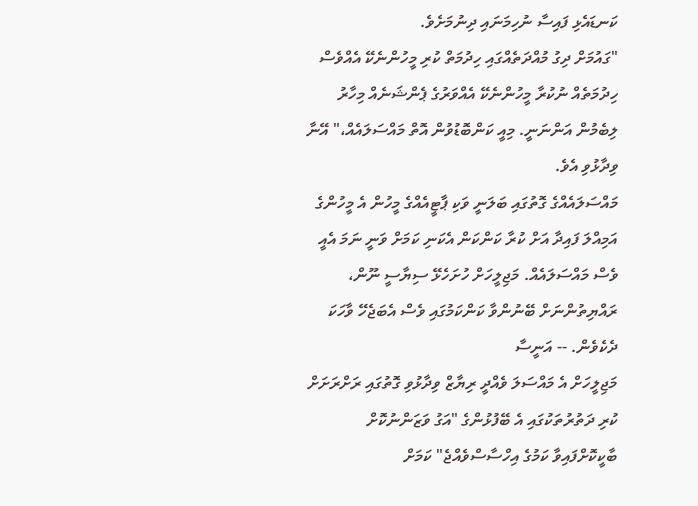ކަނޑައެޅި ފައިސާ ނުހިމަނައި ދިނުމަށެވެ.
"ގައުމަށް ދިގު މުއްދަތެއްގައި ހިދުމަތް ކުރި މީހުންނެކޭ އެއްވެސް ހިދުމަތެއް ނުކުރާ މީހުންނެކޭ އެއްވަރުގެ ޕެންޝަނެއް މިހާރު ލިބެމުން އަންނަނީ. މިއީ ކަންބޮޑުވުން އޮތް މައްސަލައެއް،" އޭނާ ވިދާޅުވި އެވެ.
މައްސަލައެއްގެ ގޮތުގައި ބަލަނީ ވަކި ޕާޓީއެއްގެ މީހުން އެ މީހުންގެ އަމިއްލަ ފައިދާ އަށް ކުރާ ކަންކަން އެކަނި ކަމަށް ވަނީ ނަމަ އެއީ ވެސް މައްސަލައެއް. މަޖިލީހަށް ހުށަހެޅޭ ސިޔާސީ ނޫން، ރައްޔިތުންނަށް ބޭނުންވާ ކަންކަމުގައި ވެސް އެބަޖެހޭ ވާހަކަ ދެކެވެން. -- އަނީސާ
މަޖިލީހަށް އެ މައްސަލަ ވެއްދީ ރިޔާޒް ވިދާޅުވި ގޮތުގައި ރަށްރަށަށް ކުރި ދަތުރުތަކުގައި އެ ބޭފުޅުންގެ "އަގު ވަޒަންނުކޮށް ބާކީކޮށްފައިވާ ކަމުގެ އިހްސާސްވެއްޖެ" ކަމަށް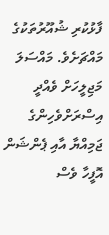ފާޅުކުރި ޝުއޫރުތަކުގެ މައްޗަށެވެ. މައްސަލަ މަޖިލީހަށް ވެއްދީ އިސްރަށްވެހިންގެ ޖަމިއްޔާ އާއި ޕެންޝަން އޮފީހާ ވެސް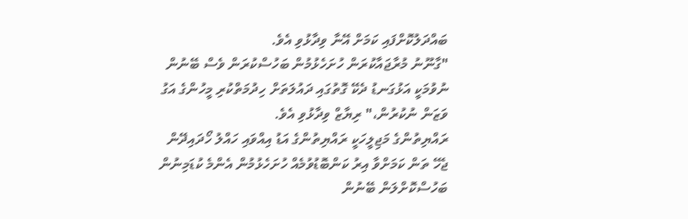ބައްދަލުކޮށްފައި ކަމަށް އޭނާ ވިދާޅުވި އެވެ.
"ގާނޫނު މުރާޖައާކުރަން ހުށަހެޅުމުން ބަހުސްކުރަން ވެސް ބޭނުން ނުވުމަކީ އަޅުގަނޑު ދެކޭ ގޮތުގައި ދައުލަތަށް ހިދުމަތްކުރި މީހުންގެ އަގު ވަޒަން ނުކުރުން،" ރިޔާޒް ވިދާޅުވި އެވެ.
ރައްޔިތުންގެ މަޖިލީހަކީ ރައްޔިތުންގެ އަޑު އިއްވައި ހައްލު ހޯދައިދޭން ޖެހޭ ތަން ކަމަށްވާ އިރު ކަންބޮޑުވުމެއް ހުށަހެޅުމުން އެންމެ ކުޑަމިނުން ބަހުސްކޮށްލަން ބޭނުން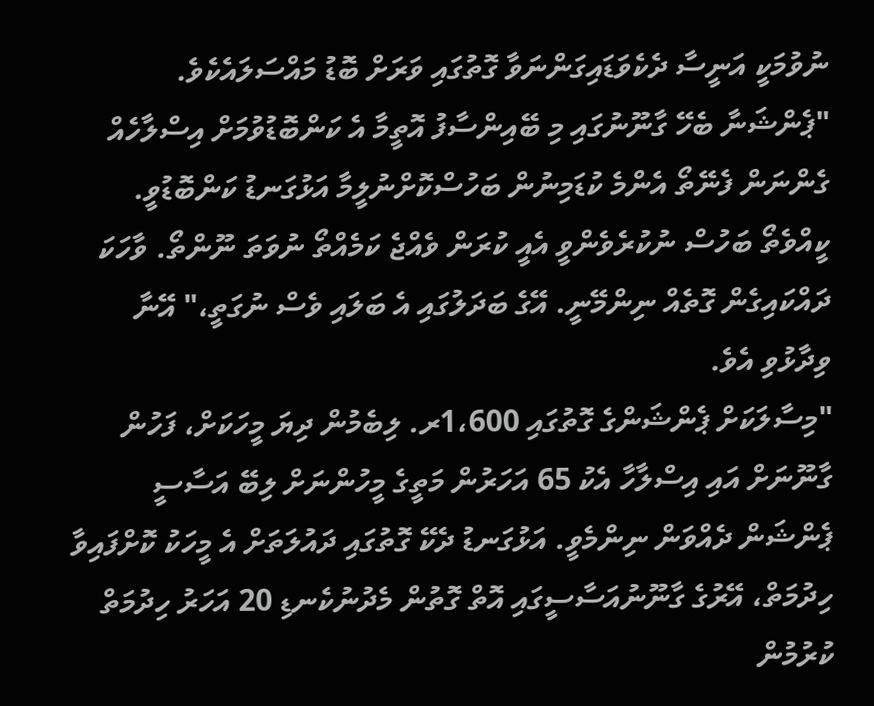ނުވުމަކީ އަނީސާ ދެކެވަޑައިގަންނަވާ ގޮތުގައި ވަރަށް ބޮޑު މައްސަލައެކެވެ.
"ޕެންޝަނާ ބެހޭ ގާނޫނުގައި މި ބޭއިންސާފު އޮތީމާ އެ ކަންބޮޑުވުމަށް އިސްލާހެއް ގެންނަން ފެނޭތޯ އެންމެ ކުޑަމިނުން ބަހުސްކޮށްނުލީމާ އަޅުގަނޑު ކަންބޮޑުވީ. ކީއްވެތޯ ބަހުސް ނުކުރެވެންވީ އެއީ ކުރަން ވެއްޖެ ކަމެއްތޯ ނުވަތަ ނޫންތޯ. ވާހަކަ ދައްކައިގެން ގޮތެއް ނިންމޭނީ. އޭގެ ބަދަލުގައި އެ ބަލައި ވެސް ނުގަތީ،" އޭނާ ވިދާޅުވި އެވެ.
"މިސާލަކަށް ޕެންޝަންގެ ގޮތުގައި 1،600ރ. ލިބެމުން ދިޔަ މީހަކަށް، ފަހުން ގާނޫނަށް އައި އިސްލާހާ އެކު 65 އަހަރުން މަތީގެ މީހުންނަށް ލިބޭ އަސާސީ ޕެންޝަން ދެއްވަން ނިންމެވީ. އަޅުގަނޑު ދެކޭ ގޮތުގައި ދައުލަތަށް އެ މީހަކު ކޮށްފައިވާ ހިދުމަތް، އޭރުގެ ގާނޫނުއަސާސީގައި އޮތް ގޮތުން މެދުނުކެނޑި 20 އަހަރު ހިދުމަތް ކުރުމުން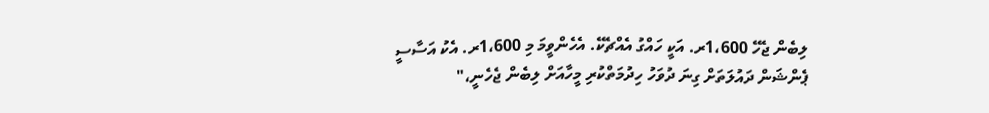ލިބެން ޖެހޭ 1،600ރ. އަކީ ހައްގު އެއްޗެކޭ. އެހެންވީމަ މި 1،600ރ. އެކު އަސާސީ ޕެންޝަން ދައުލަތަށް ގިނަ ދުވަހު ހިދުމަތްކުރި މީހާއަށް ލިބެން ޖެހެނީ،"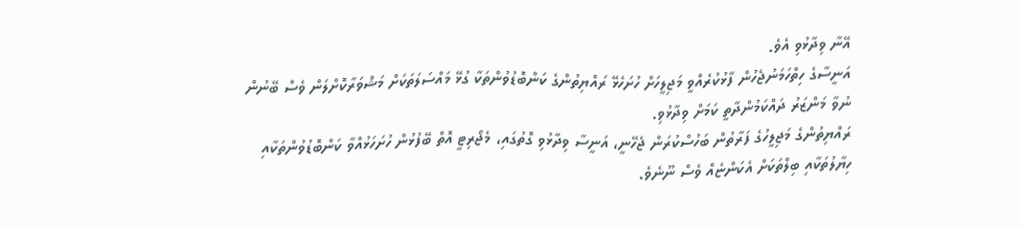އޭނާ ވިދާޅުވި އެވެ.
އަނީސާގެ ހިތްހަމަނުޖެހުން ފާޅުކުރެއްވީ މަޖިލީހަށް ހުށަހެޅޭ ރައްޔިތުންގެ ކަންބޮޑުވުންތަކާ ގުޅޭ މައްސަލަތަކަށް މަޝްވަރާކޮށްލަން ވެސް ބޭނުން ނުވާ މަންޒަރު ދައްކަމުންދާތީ ކަމަށް ވިދާޅުވި.
ރައްޔިތުންގެ މަޖިލީހުގެ ފަރާތުން ބަހުސްކުރަން ޖެހޭނީ، އަނީސާ ވިދާޅުވި ގޮތުގައި، މެޖޯރިޓީ އޮތް ބޭފުޅުން ހުށަހަޅުއްވާ ކަންބޮޑުވުންތަކާއި ހިޔާލުތަކާއި ބިލްތަކަށް އެކަންޏެއް ވެސް ނޫނެވެ.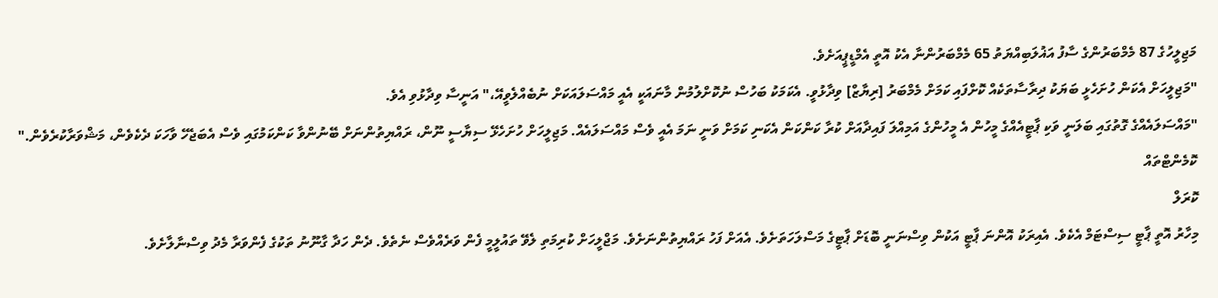މަޖިލީހުގެ 87 މެމްބަރުންގެ ސާފު އަޣުލަބިއްޔަތު 65 މެމްބަރުންނާ އެކު އޮތީ އެމްޑީޕީއަށެވެ.
"މަޖިލީހަށް އެކަން ހުށަހެޅީ ބަޔަކު ދިރާސާތަކެއް ކޮށްފައި ކަމަށް މެމްބަރު [ރިޔާޒް] ވިދާޅުވީ. އެކަމަކު ބަހުސް ނުކޮށްލުމުން މާނައަކީ އެއީ މައްސަލައަކަށް ނުބެއްލެވީއޭ،" އަނީސާ ވިދާޅުވި އެވެ.
"މައްސަލައެއްގެ ގޮތުގައި ބަލަނީ ވަކި ޕާޓީއެއްގެ މީހުން އެ މީހުންގެ އަމިއްލަ ފައިދާއަށް ކުރާ ކަންކަން އެކަނި ކަމަށް ވަނީ ނަމަ އެއީ ވެސް މައްސަލައެއް. މަޖިލީހަށް ހުށަހެޅޭ ސިޔާސީ ނޫން، ރައްޔިތުންނަށް ބޭނުންވާ ކަންކަމުގައި ވެސް އެބަޖެހޭ ވާހަކަ ދެކެވެން، މަޝްވަރާކުރެވެން."
ކޮމެންޓްތައް
ކޮރަލް
މިހާރު އޮތީ ޕާޓީ ސިސްޓަމް އެކެވެ. އެއިރަކު އޮންނަ ޕާޓީ އަކުން ވިސްނަނީ ބޮޑަށް ޕާޓީގެ މަސްލަހަތަށެވެ. އެއަށް ފަހު ރައްޔިތުންނަށެވެ. މަޖްލީހަށް ކުރިމަތި ލެވޭ ތައުލީމީ ފެން ވަރެއްވެސް ނެތެވެ. ދެން ހަދާ ގާނޫނު ތަކުގެ ފެންވަރާ މެދު ވިސްނާލާށެވެ.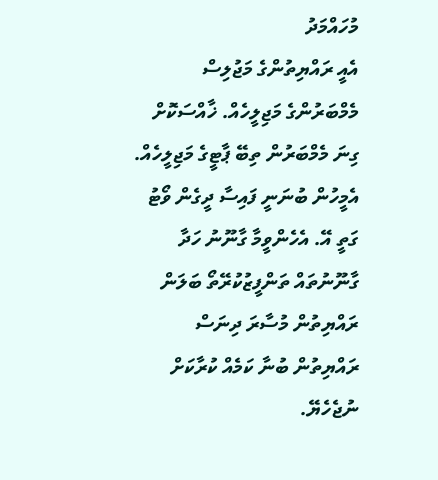މުހައްމަދު
އެއީ ރައްޔިތުންގެ މަޖުލިސް މެމްބަރުންގެ މަޖިލީހެއް. ޚާއްސަކޮށް ގިނަ މެމްބަރުން ތިބޭ ޕާޓީގެ މަޖިލީހެއް. އެމީހުން ބުނަނީ ފައިސާ ދީގެން ވޯޓު ގަތީ އޭ. އެހެންވީމާ ގާނޫނު ހަދާ ގާނޫނުތައް ތަންފީޒުކުރޭތޯ ބަލަން ރައްޔިތުން މުސާރަ ދިނަސް ރައްޔިތުން ބުނާ ކަމެއް ކުރާކަށް ނުޖެހެޔޭ.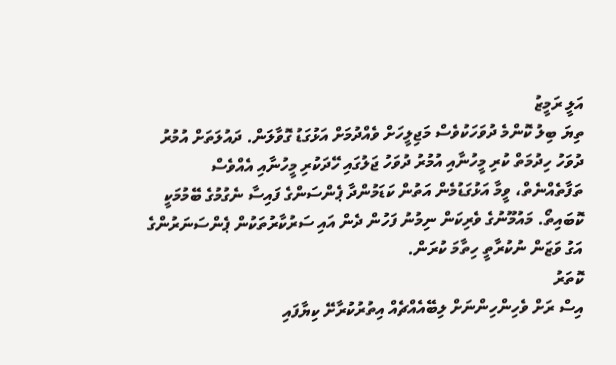އަލީ ރަމީޒު
ތިޔަ ބިލު ކޮންމެ ދުވަހަކުވެސް މަޖިލީހަށް ވެއްދުމަށް އަޅުގަޑު ގޮވާލަން. ދައުލަތަށް އުމުރު ދުވަހު ހިދުމަތް ކުރި މީހުނާއި އުމުރު ދުވަހު ޖަލުގައި ހޭދަކުރި މީހުނާއި އެއްވެސް ތަފާތެއްނެތް، ވީމާ އަޅުގަޑުމެން އަތުން ކަޑަމުންދާ ޕެންސަންގެ ފައިސާ ނެގުމުގެ ބޭމުމަކީ ކޮބައިތޯ. މައުމޫނުގެ ވެރިކަން ނިމުނު ފަހުން ދެން އައި ސަރުކާރުތަކުން ޕެންސަނަރުންގެ އަގު ވަޒަން ނުކުރާތީ ހިތާމަ ކުރަން.
ކޮތަރު
އިސް ރަށް ވެހިންހިންނަށް ލިބޭއެއްޗެއް އިތުރުކުރާށޭ ކިޔާފައި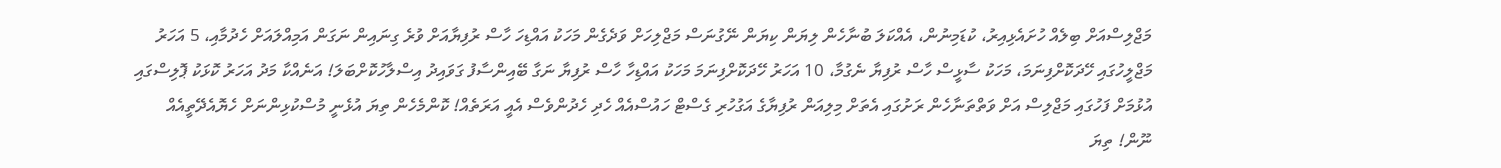މަޖްލިސްއަށް ބިލެއް ހުށައެޅިއިރު، ކުޑަމިނުން، އެއްކަލަ ބުނާހެން ލިޔަން ކިޔަން ނޭގުނަސް މަޖްލިހަށް ވަދެގެން މަހަކު އައްޑިހަ ހާސް ރުފިޔާއަށް ވުރެ ގިނައިން ނަގަން އަމިއްލައަށް ހެދުމާއި، 5 އަހަރު މަޖްލީހުގައި ހޭދަކޮށްފިނަމަ، މަހަކު ސާޅީސް ހާސް ރުފިޔާ ނެގުމާ، 10 އަހަރު ހޭދަކޮށްފިނަމަ މަހަކު އައްޑިހާ ހާސް ރުފިޔާ ނަގާ ބޭއިންސާފު ގަވައިދު އިސްލާހުކޮށްބަލަ! އަނެއްކާ މަދު އަހަރު ކޮޅަކު ޕޮލިސްގައި އުޅުމަށް ފަހުގައި މަޖްލިސް އަށް ވަތްތަނާހެން ރަށުގައި އެތަށް މިލިއަން ރުފިޔާގެ އަގުހުރި ގެސްޓް ހައުސްއެއް ހެދި ހެދުންވެސް އެއީ އަރަތެއް! ކޮންމެހެން ތިޔަ އުޅެނީ މުސްކުޅިންނަށް ހެޔޮއެދޭތީއެއް ނޫން! ތިޔަ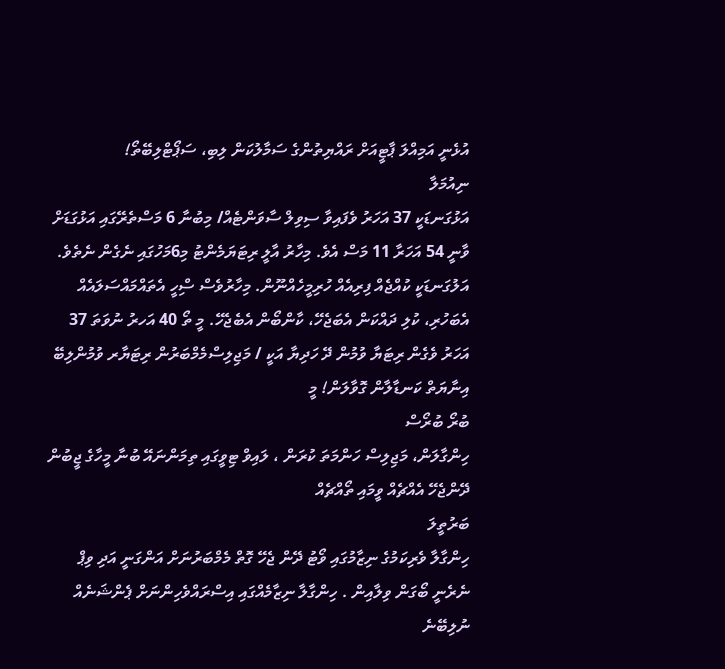އުޅެނީ އަމިއްލަ ޕާޓީއަށް ރައްޔިތުންގެ ސަމާލުކަން ލިބި، ސަޕޯޓްލިބޭތޯ!
ނިއުމަލާ
އަޅުގަނޑަކީ 37 އަހަރު ވެފައިވާ ސިވިލް ސާވަންޓެއް/ މިބުނާ 6 މަސްތެރޭގައި އަޅުގަޑަށް ވާނީ 54 އަހަރާ 11 މަސް އެވެ. މިހާރު އާލީ ރިޓަޔަމެންޓު މި6މަހުގައި ނެގެން ނެތެވެ. އަލުގަނޑަކީ ކުއްޖެއް ފިރިއެއް ހުރިމީހެއްނޫން. މިހާރުވެސް ސިްހީ އެތައްމައްސަލައެއް އެބަހުރި، ކުލި ދައްކަން އެބަޖެހޭ، ކާންބޯން އެބެޖެހޭ. މީ ތޯ 40 އަހރު ނުވަތަ 37 އަހަރު ވެގެން ރިޓަޔާ ވުމުން ދޭ ހަދިޔާ އަކީ / މަޖިލިސްމެމްބަރުން ރިޓަޔާރ ވުމުންލިބޭ އިނާޔަތް ކަނޑާލާން ގޮވާލަން! މީ
ބުރޯ ބުރޯސް
ހިންގާލަން، މަޖިލިސް ހަންމަތަ ކުރަން ، ލައިވް ޓިވީގައި ތިމަންނައޭ ބުނާ މީހާގެ ޖީބުން ދޭންޖެހޭ އެއްޗެއް ވީމައި ތޯއްޗެއް
ބަރުތީލަ
ހިންގާލާ ވެރިކަމުގެ ނިޒާމުގައި ވޯޓު ދޭން ޖެހޭ ގޮތް މެމްބަރުނަށް އަންގަނީ އަދި ވިޕް ނެރެނީ ބޯގަން ވިލާއިން . ހިންގާލާ ނިޒާމެއްގައި އިސްރައްވެހިންނަށް ޕެންޝަނެއް ނުލިބޭނެ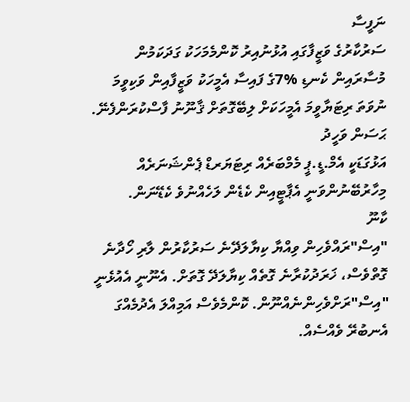ނަފީސާ
ސަރުކާރުގެ ވަޒީފާގައި އުޅުނުއިރު ކޮންމެމަހަކު ގަދަކަމުން މުސާރައިން ކެނޑި %7ގެ ފައިސާ އެމީހަކު ވަޒީފާއިން ވަކިވީމަ ނުވަތަ ރިޓަޔާވީމަ އެމީހަކަށް ލިބޭގޮތަށް ޤާނޫނު ފާސްކުރަންފެނޭ.
ޙަސަން ވަހީދު
އަޅުގަޑަކީ އެމް.ޑީ.ޕީ މެމްބަރެއް ރިޓަޔަރޑް ޕެންޝަނަރެއް މިހާރުބޭނުންވަނީ އެޕާޓީއިން ކެޑެން ލަހެއްނުވެ ކެޑޭނަން.
ކާނޫ
"އިސް"ރައްވެހިން ވިއްޔާ ކިޔާލަދޭނެ ސަރުކާރުން ލާރި ހޯދާނެ ގޮތްވެސް، ޚަރަދުކުރާނެ ގޮތެއް ކިޔާލަދޭ ގޮތަށް. އެނޫނީ އެއުޅެނީ "އިސް"ރަށްވެހިންނެއްނޫން. ކޮންމެވެސް އަމިއްލަ އެދުމެއްގަ އެނބުރޭ ވެއްސެއް.